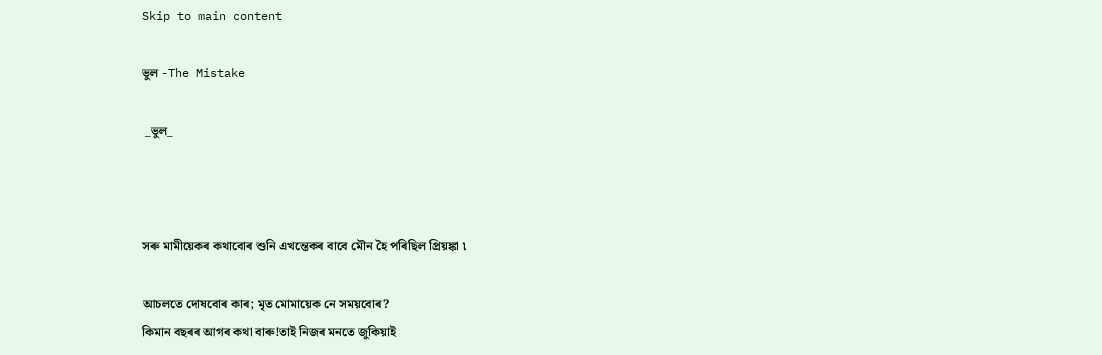Skip to main content

ভুল -The Mistake

 _ভুল_



সৰু মামীয়েকৰ কথাবোৰ শুনি এখন্তেকৰ বাবে মৌন হৈ পৰিছিল প্ৰিয়ঙ্কা ৷

আচলতে দোষবোৰ কাৰ; মৃত মোমায়েক নে সময়বোৰ?
কিমান বছৰৰ আগৰ কথা বাৰু!তাই নিজৰ মনতে জুকিয়াই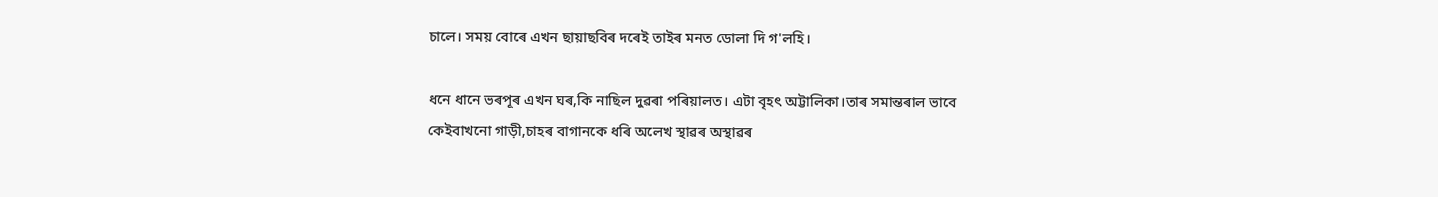চালে। সময় বোৰে এখন ছায়াছবিৰ দৰেই তাইৰ মনত ডোলা দি গ'লহি।

ধনে ধানে ভৰপূৰ এখন ঘৰ,কি নাছিল দুৱৰা পৰিয়ালত। এটা বৃহৎ অট্টালিকা।তাৰ সমান্তৰাল ভাবে কেইবাখনো গাড়ী,চাহৰ বাগানকে ধৰি অলেখ স্থাৱৰ অস্থাৱৰ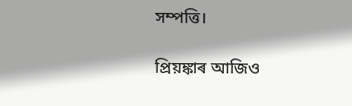সম্পত্তি।

প্ৰিয়ঙ্কাৰ আজিও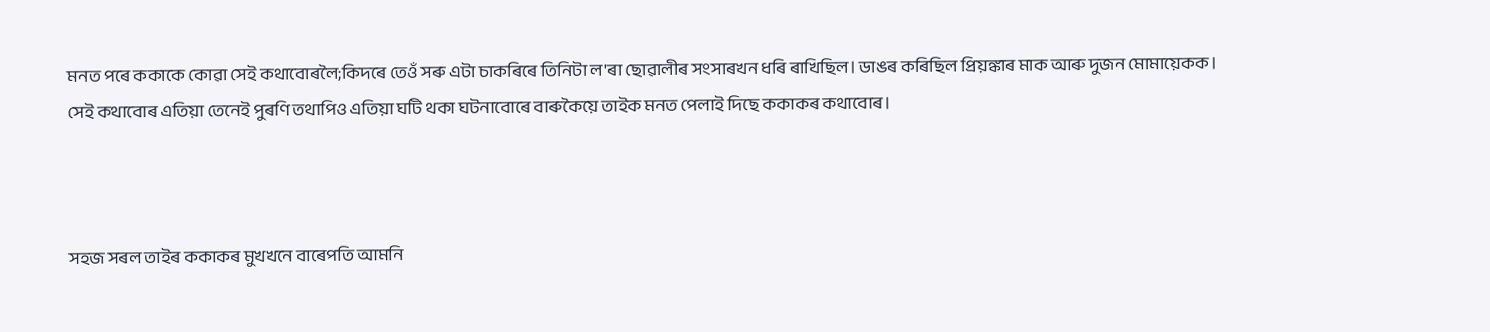মনত পৰে ককাকে কোৱা সেই কথাবোৰলৈ;কিদৰে তেওঁ সৰু এটা চাকৰিৰে তিনিটা ল'ৰা ছোৱালীৰ সংসাৰখন ধৰি ৰাখিছিল। ডাঙৰ কৰিছিল প্ৰিয়ঙ্কাৰ মাক আৰু দুজন মোমায়েকক।
সেই কথাবোৰ এতিয়া তেনেই পুৰণি তথাপিও এতিয়া ঘটি থকা ঘটনাবোৰে বাৰুকৈয়ে তাইক মনত পেলাই দিছে ককাকৰ কথাবোৰ।



সহজ সৰল তাইৰ ককাকৰ মুখখনে বাৰেপতি আমনি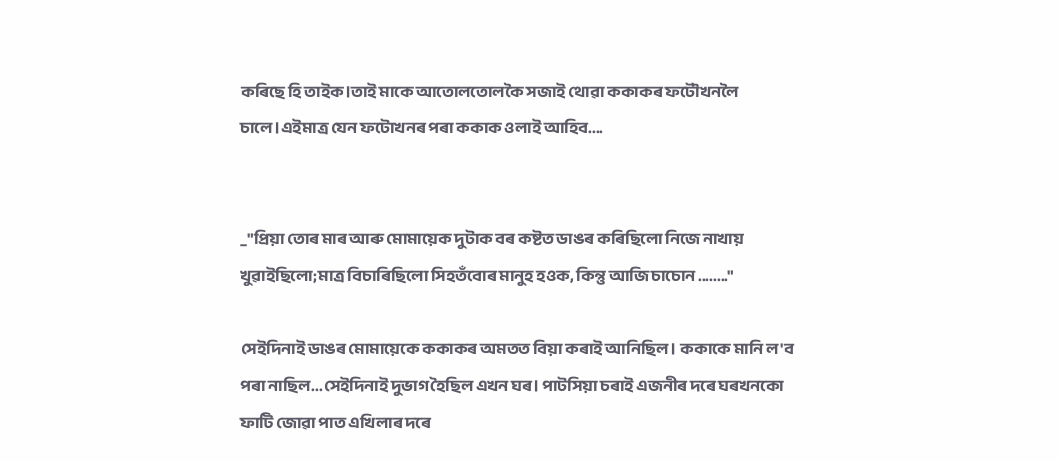কৰিছে হি তাইক।তাই মাকে আতোলতোলকৈ সজাই থোৱা ককাকৰ ফটৌখনলৈ চালে।এইমাত্ৰ যেন ফটোখনৰ পৰা ককাক ওলাই আহিব....


_"প্ৰিয়া তোৰ মাৰ আৰু মোমায়েক দুটাক বৰ কষ্টত ডাঙৰ কৰিছিলো নিজে নাখায় খুৱাইছিলো;মাত্ৰ বিচাৰিছিলো সিহতঁবোৰ মানুহ হওক, কিন্তু আজি চাচোন ........"

সেইদিনাই ডাঙৰ মোমায়েকে ককাকৰ অমতত বিয়া কৰাই আনিছিল। ককাকে মানি ল'ব পৰা নাছিল...সেইদিনাই দুভাগ হৈছিল এখন ঘৰ। পাটসিয়া চৰাই এজনীৰ দৰে ঘৰখনকো ফাটি জোৱা পাত এখিলাৰ দৰে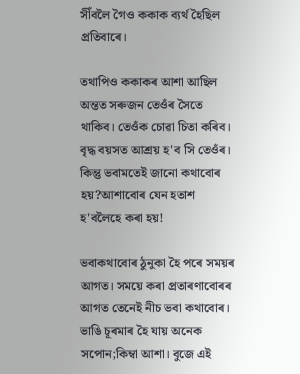সীঁবলৈ গৈও ককাক ব্যৰ্থ হৈছিল প্ৰতিবাৰে।

তথাপিও ককাকৰ আশা আছিল অন্তত সৰুজন তেওঁৰ সৈতে থাকিব। তেওঁক চোৱা চিতা কৰিব। বৃদ্ধ বয়সত আশ্ৰয় হ'ব সি তেওঁৰ। কিন্তু ভবামতেই জানো কথাবোৰ হয়?আশাবোৰ যেন হতাশ হ'বলৈহে কৰা হয়!

ভবাকথাবোৰ ঠুনুকা হৈ পৰে সময়ৰ আগত। সময়ে কৰা প্ৰতাৰণাবোৰৰ  আগত তেনেই নীচ ভবা কথাবোৰ। ভাঙি চূৰমাৰ হৈ যায় অনেক সপোন;কিম্বা আশা। বুজে এই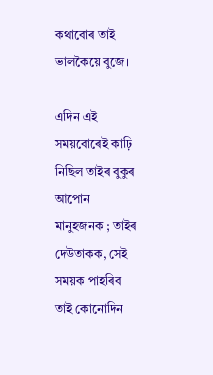কথাবোৰ তাই ভালকৈয়ে বুজে।

এদিন এই সময়বোৰেই কাঢ়ি নিছিল তাইৰ বুকুৰ আপোন মানুহজনক ; তাইৰ দেউতাকক, সেই সময়ক পাহৰিব তাই কোনোদিন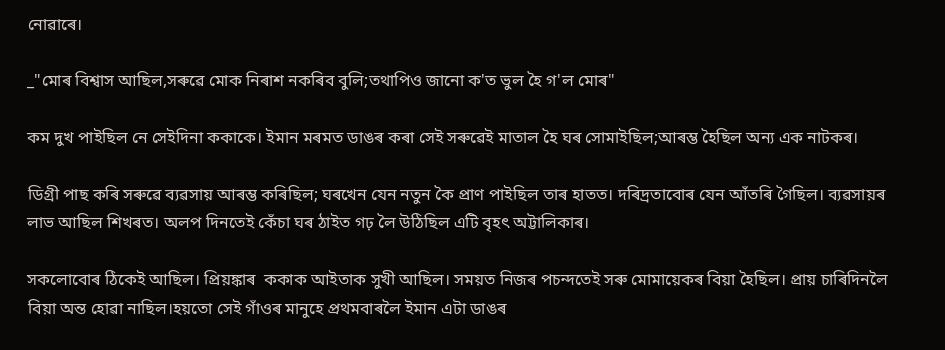নোৱাৰে।

_"মোৰ বিশ্বাস আছিল,সৰুৱে মোক নিৰাশ নকৰিব বুলি;তথাপিও জানো ক'ত ভুল হৈ গ'ল মোৰ"

কম দুখ পাইছিল নে সেইদিনা ককাকে। ইমান মৰমত ডাঙৰ কৰা সেই সৰুৱেই মাতাল হৈ ঘৰ সোমাইছিল;আৰম্ভ হৈছিল অন্য এক নাটকৰ।

ডিগ্ৰী পাছ কৰি সৰুৱে ব্যৱসায় আৰম্ভ কৰিছিল; ঘৰখেন যেন নতুন কৈ প্ৰাণ পাইছিল তাৰ হাতত। দৰিদ্ৰতাবোৰ যেন আঁতৰি গৈছিল। ব্যৱসায়ৰ লাভ আছিল শিখৰত। অলপ দিনতেই কেঁচা ঘৰ ঠাইত গঢ় লৈ উঠিছিল এটি বৃহৎ অট্টালিকাৰ।

সকলোবোৰ ঠিকেই আছিল। প্ৰিয়ঙ্কাৰ  ককাক আইতাক সুখী আছিল। সময়ত নিজৰ পচন্দতেই সৰু মোমায়েকৰ বিয়া হৈছিল। প্ৰায় চাৰিদিনলৈ বিয়া অন্ত হোৱা নাছিল।হয়তো সেই গাঁওৰ মানুহে প্ৰথমবাৰলৈ ইমান এটা ডাঙৰ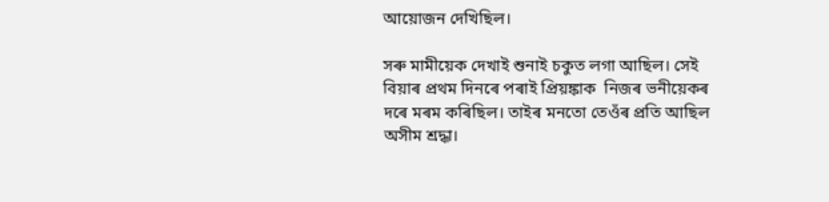আয়োজন দেখিছিল।

সৰু মামীয়েক দেখাই শুনাই চকুত লগা আছিল। সেই বিয়াৰ প্ৰথম দিনৰে পৰাই প্ৰিয়ঙ্কাক  নিজৰ ভনীয়েকৰ দৰে মৰম কৰিছিল। তাইৰ মনতো তেওঁৰ প্ৰতি আছিল অসীম শ্ৰদ্ধা।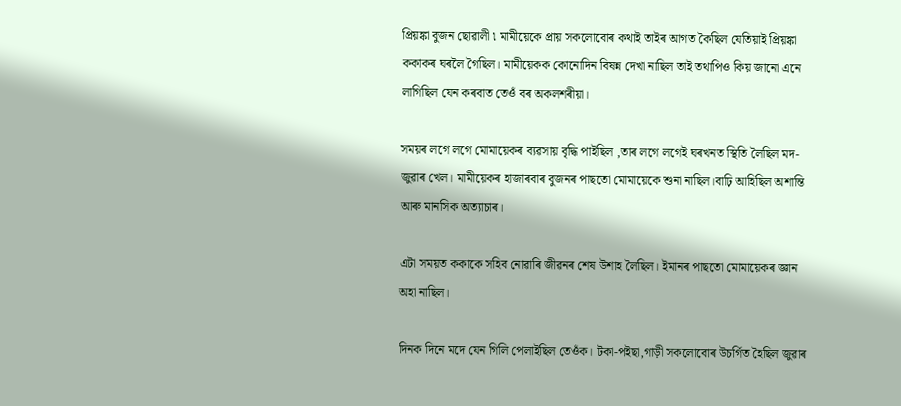প্ৰিয়ঙ্কা বুজন ছোৱালী ৷ মামীয়েকে প্ৰায় সকলোবোৰ কথাই তাইৰ আগত কৈছিল যেতিয়াই প্ৰিয়ঙ্কা ককাকৰ ঘৰলৈ গৈছিল। মামীয়েকক কোনোদিন বিষন্ন দেখা নাছিল তাই তথাপিও কিয় জানো এনে লাগিছিল যেন কৰবাত তেওঁ বৰ অকলশৰীয়া।

সময়ৰ লগে লগে মোমায়েকৰ ব্যৱসায় বৃদ্ধি পাইছিল ,তাৰ লগে লগেই ঘৰখনত স্থিতি লৈছিল মদ-জুৱাৰ খেল। মামীয়েকৰ হাজাৰবাৰ বুজনৰ পাছতো মোমায়েকে শুনা নাছিল।বাঢ়ি আহিছিল অশান্তি আৰু মানসিক অত্যাচাৰ।

এটা সময়ত ককাকে সহিব নোৱাৰি জীৱনৰ শেষ উশাহ লৈছিল। ইমানৰ পাছতো মোমায়েকৰ জ্ঞান অহা নাছিল।

দিনক দিনে মদে যেন গিলি পেলাইছিল তেওঁক। টকা-পইছা,গাড়ী সকলোবোৰ উচৰ্গিত হৈছিল জুৱাৰ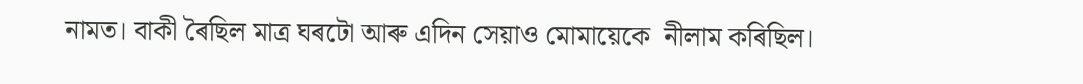নামত। বাকী ৰৈছিল মাত্ৰ ঘৰটো আৰু এদিন সেয়াও মোমায়েকে  নীলাম কৰিছিল।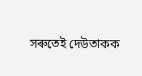সৰুতেই দেউতাকক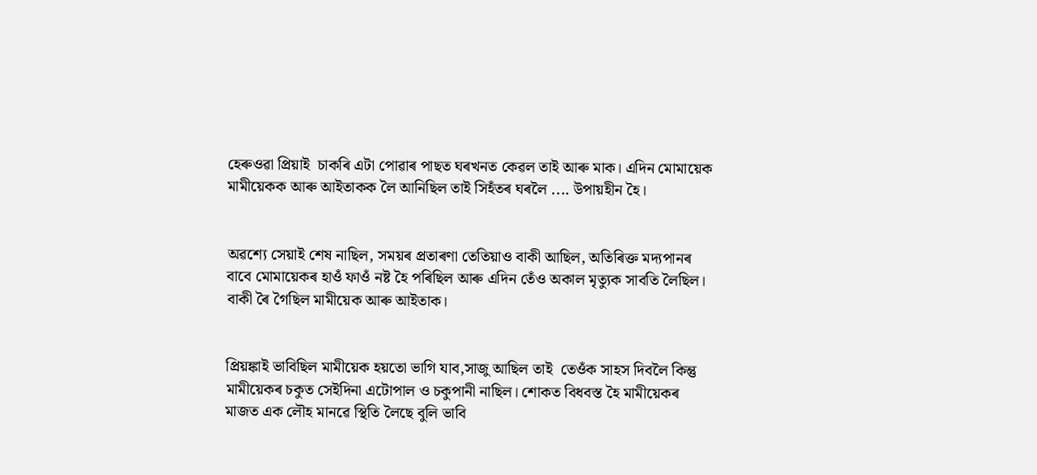হেৰুওৱা প্ৰিয়াই  চাকৰি এটা পোৱাৰ পাছত ঘৰখনত কেৱল তাই আৰু মাক। এদিন মোমায়েক মামীয়েকক আৰু আইতাকক লৈ আনিছিল তাই সিহঁতৰ ঘৰলৈ .... উপায়হীন হৈ।


অৱশ্যে সেয়াই শেষ নাছিল, সময়ৰ প্ৰতাৰণা তেতিয়াও বাকী আছিল, অতিৰিক্ত মদ্যপানৰ বাবে মোমায়েকৰ হাওঁ ফাওঁ নষ্ট হৈ পৰিছিল আৰু এদিন তেঁও অকাল মৃত্যুক সাবতি লৈছিল। বাকী ৰৈ গৈছিল মামীয়েক আৰু আইতাক।


প্ৰিয়ঙ্কাই ভাবিছিল মামীয়েক হয়তো ভাগি যাব,সাজু আছিল তাই  তেওঁক সাহস দিবলৈ কিন্তু মামীয়েকৰ চকুত সেইদিনা এটোপাল ও চকুপানী নাছিল। শোকত বিধবস্ত হৈ মামীয়েকৰ মাজত এক লৌহ মানৱে স্থিতি লৈছে বুলি ভাবি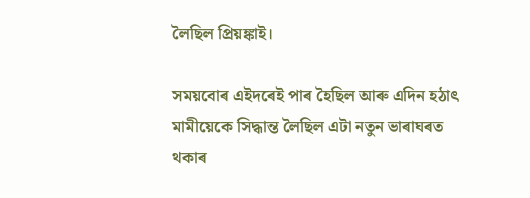লৈছিল প্ৰিয়ঙ্কাই।

সময়বোৰ এইদৰেই পাৰ হৈছিল আৰু এদিন হঠাৎ মামীয়েকে সিদ্ধান্ত লৈছিল এটা নতুন ভাৰাঘৰত থকাৰ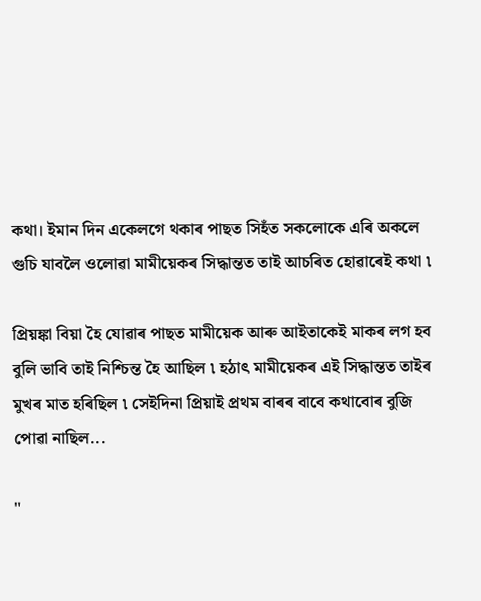কথা। ইমান দিন একেলগে থকাৰ পাছত সিহঁত সকলোকে এৰি অকলে গুচি যাবলৈ ওলোৱা মামীয়েকৰ সিদ্ধান্তত তাই আচৰিত হোৱাৰেই কথা ৷

প্ৰিয়ঙ্কা বিয়া হৈ যোৱাৰ পাছত মামীয়েক আৰু আইতাকেই মাকৰ লগ হব বুলি ভাবি তাই নিশ্চিন্ত হৈ আছিল ৷ হঠাৎ মামীয়েকৰ এই সিদ্ধান্তত তাইৰ মুখৰ মাত হৰিছিল ৷ সেইদিনা প্ৰিয়াই প্ৰথম বাৰৰ বাবে কথাবোৰ বুজি পোৱা নাছিল...

"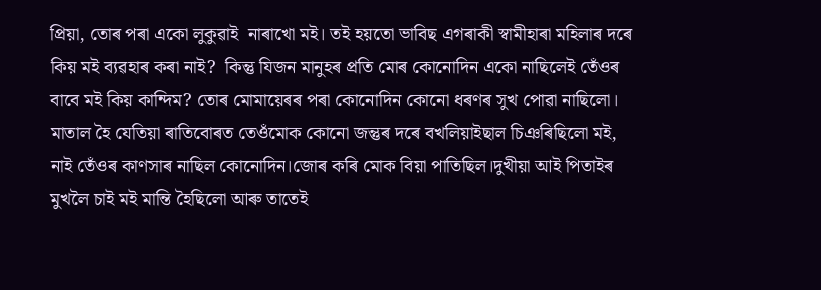প্ৰিয়া, তোৰ পৰা একো লুকুৱাই  নাৰাখো মই। তই হয়তো ভাবিছ এগৰাকী স্বামীহাৰা মহিলাৰ দৰে কিয় মই ব্যৱহাৰ কৰা নাই?  কিন্তু যিজন মানুহৰ প্ৰতি মোৰ কোনোদিন একো নাছিলেই তেঁওৰ বাবে মই কিয় কান্দিম? তোৰ মোমায়েৰৰ পৰা কোনোদিন কোনো ধৰণৰ সুখ পোৱা নাছিলো। মাতাল হৈ যেতিয়া ৰাতিবোৰত তেওঁমোক কোনো জন্তুৰ দৰে বখলিয়াইছাল চিঞৰিছিলো মই, নাই তেঁওৰ কাণসাৰ নাছিল কোনোদিন।জোৰ কৰি মোক বিয়া পাতিছিল।দুখীয়া আই পিতাইৰ মুখলৈ চাই মই মান্তি হৈছিলো আৰু তাতেই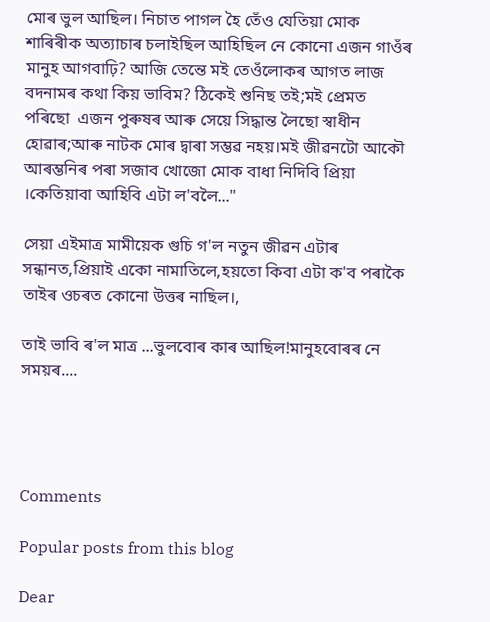মোৰ ভুল আছিল। নিচাত পাগল হৈ তেঁও যেতিয়া মোক শাৰিৰীক অত্যাচাৰ চলাইছিল আহিছিল নে কোনো এজন গাওঁৰ মানুহ আগবাঢ়ি? আজি তেন্তে মই তেওঁলোকৰ আগত লাজ বদনামৰ কথা কিয় ভাবিম? ঠিকেই শুনিছ তই;মই প্ৰেমত পৰিছো  এজন পুৰুষৰ আৰু সেয়ে সিদ্ধান্ত লৈছো স্বাধীন হোৱাৰ;আৰু নাটক মোৰ দ্বাৰা সম্ভৱ নহয়।মই জীৱনটো আকৌ আৰম্ভনিৰ পৰা সজাব খোজো মোক বাধা নিদিবি প্ৰিয়া ।কেতিয়াবা আহিবি এটা ল'বলৈ..."

সেয়া এইমাত্ৰ মামীয়েক গুচি গ'ল নতুন জীৱন এটাৰ সন্ধানত,প্ৰিয়াই একো নামাতিলে,হয়তো কিবা এটা ক'ব পৰাকৈ তাইৰ ওচৰত কোনো উত্তৰ নাছিল।,

তাই ভাবি ৰ'ল মাত্ৰ ...ভুলবোৰ কাৰ আছিল!মানুহবোৰৰ নে সময়ৰ....




Comments

Popular posts from this blog

Dear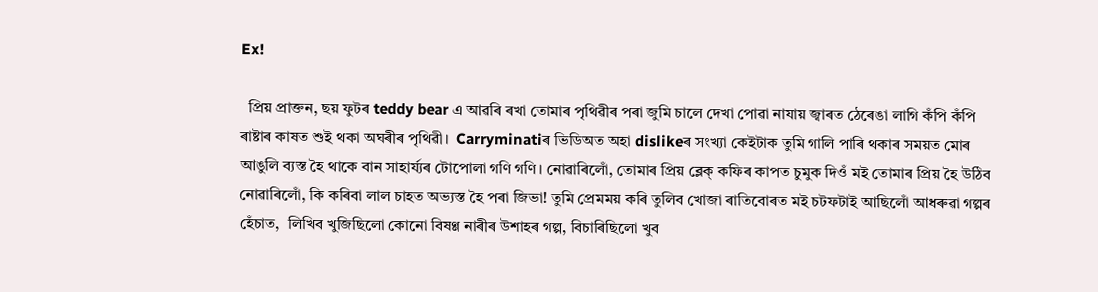Ex!

  প্ৰিয় প্ৰাক্তন, ছয় ফুটৰ teddy bear এ আৱৰি ৰখা তোমাৰ পৃথিৱীৰ পৰা জুমি চালে দেখা পোৱা নাযায় জ্বাৰত ঠেৰেঙা লাগি কঁপি কঁপি ৰাষ্টাৰ কাষত শুই থকা অঘৰীৰ পৃথিৱী।  Carryminatiৰ ভিডিঅত অহা dislikeৰ সংখ্যা কেইটাক তুমি গালি পাৰি থকাৰ সময়ত মোৰ আঙুলি ব্যস্ত হৈ থাকে বান সাহাৰ্য্যৰ টোপোলা গণি গণি। নোৱাৰিলোঁ, তোমাৰ প্ৰিয় ব্লেক্ কফিৰ কাপত চুমুক দিওঁ মই তোমাৰ প্ৰিয় হৈ উঠিব নোৱাৰিলোঁ, কি কৰিবা লাল চাহত অভ্যস্ত হৈ পৰা জিভা! তুমি প্ৰেমময় কৰি তুলিব খোজা ৰাতিবোৰত মই চটফটাই আছিলোঁ আধৰুৱা গল্পৰ হেঁচাত,  লিখিব খুজিছিলো কোনো বিষণ্ণ নাৰীৰ উশাহৰ গল্প, বিচাৰিছিলো খুব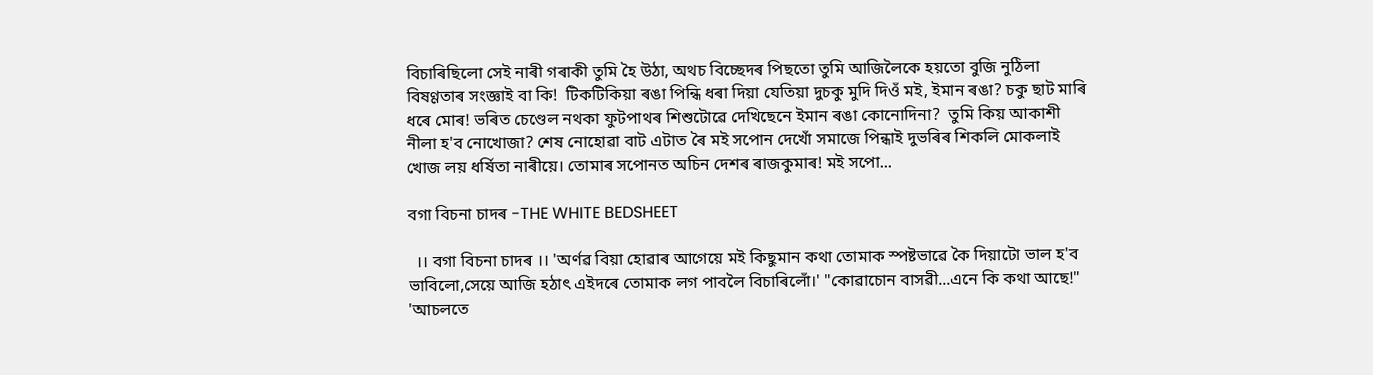বিচাৰিছিলো সেই নাৰী গৰাকী তুমি হৈ উঠা, অথচ বিচ্ছেদৰ পিছতো তুমি আজিলৈকে হয়তো বুজি নুঠিলা বিষণ্ণতাৰ সংজ্ঞাই বা কি!  টিকটিকিয়া ৰঙা পিন্ধি ধৰা দিয়া যেতিয়া দুচকু মুদি দিওঁ মই, ইমান ৰঙা? চকু ছাট মাৰি ধৰে মোৰ! ভৰিত চেণ্ডেল নথকা ফুটপাথৰ শিশুটোৱে দেখিছেনে ইমান ৰঙা কোনোদিনা?  তুমি কিয় আকাশী নীলা হ'ব নোখোজা? শেষ নোহোৱা বাট এটাত ৰৈ মই সপোন দেখোঁ সমাজে পিন্ধাই দুভৰিৰ শিকলি মোকলাই খোজ লয় ধৰ্ষিতা নাৰীয়ে। তোমাৰ সপোনত অচিন দেশৰ ৰাজকুমাৰ! মই সপো...

বগা বিচনা চাদৰ -THE WHITE BEDSHEET

  ।। বগা বিচনা চাদৰ ।। 'অৰ্ণৱ বিয়া হোৱাৰ আগেয়ে মই কিছুমান কথা তোমাক স্পষ্টভাৱে কৈ দিয়াটো ভাল হ'ব ভাবিলো,সেয়ে আজি হঠাৎ এইদৰে তোমাক লগ পাবলৈ বিচাৰিলোঁ।' "কোৱাচোন বাসৱী...এনে কি কথা আছে!" 'আচলতে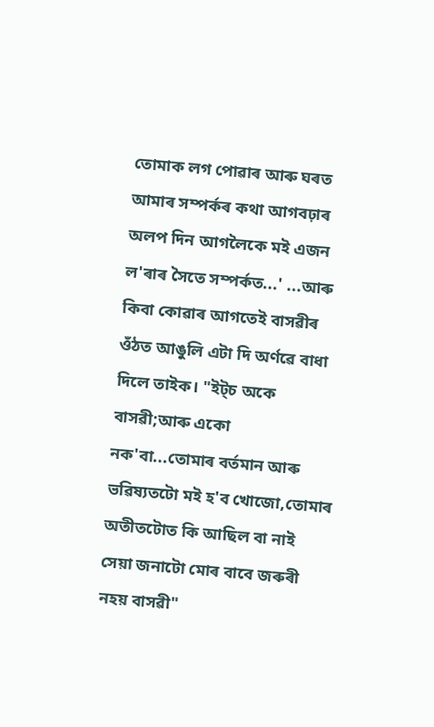তোমাক লগ পোৱাৰ আৰু ঘৰত আমাৰ সম্পৰ্কৰ কথা আগবঢ়াৰ অলপ দিন আগলৈকে মই এজন ল'ৰাৰ সৈতে সম্পৰ্কত...' ...আৰু কিবা কোৱাৰ আগতেই বাসৱীৰ ওঁঠত আঙুলি এটা দি অৰ্ণৱে বাধা দিলে তাইক। "ইট্‌চ অকে বাসৱী;আৰু একো নক'বা...তোমাৰ বৰ্তমান আৰু ভৱিষ্যতটো মই হ'ব খোজো,তোমাৰ অতীতটোত কি আছিল বা নাই সেয়া জনাটো মোৰ বাবে জৰুৰী নহয় বাসৱী"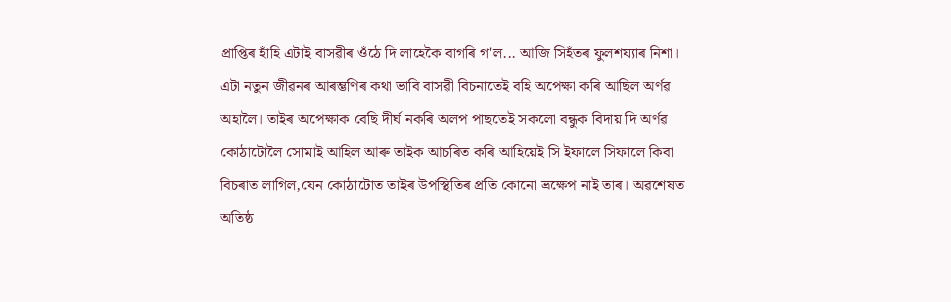প্ৰাপ্তিৰ হাঁহি এটাই বাসৱীৰ ওঁঠে দি লাহেকৈ বাগৰি গ'ল... আজি সিহঁতৰ ফুলশয্যাৰ নিশা। এটা নতুন জীৱনৰ আৰম্ভণিৰ কথা ভাবি বাসৱী বিচনাতেই বহি অপেক্ষা কৰি আছিল অৰ্ণৱ অহালৈ। তাইৰ অপেক্ষাক বেছি দীৰ্ঘ নকৰি অলপ পাছতেই সকলো বন্ধুক বিদায় দি অৰ্ণৱ কোঠাটোলৈ সোমাই আহিল আৰু তাইক আচৰিত কৰি আহিয়েই সি ইফালে সিফালে কিবা বিচৰাত লাগিল,যেন কোঠাটোত তাইৰ উপস্থিতিৰ প্ৰতি কোনো ভ্ৰক্ষেপ নাই তাৰ। অৱশেষত অতিষ্ঠ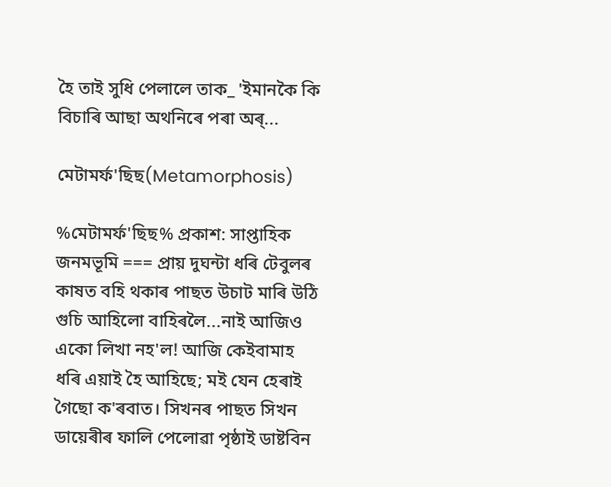হৈ তাই সুধি পেলালে তাক_ 'ইমানকৈ কি বিচাৰি আছা অথনিৰে পৰা অৰ্...

মেটামৰ্ফ'ছিছ(Metamorphosis)

%মেটামৰ্ফ'ছিছ% প্ৰকাশ: সাপ্তাহিক জনমভূমি === প্ৰায় দুঘন্টা ধৰি টেবুলৰ কাষত বহি থকাৰ পাছত উচাট মাৰি উঠি গুচি আহিলো বাহিৰলৈ...নাই আজিও একো লিখা নহ'ল! আজি কেইবামাহ ধৰি এয়াই হৈ আহিছে; মই যেন হেৰাই গৈছো ক'ৰবাত। সিখনৰ পাছত সিখন ডায়েৰীৰ ফালি পেলোৱা পৃষ্ঠাই ডাষ্টবিন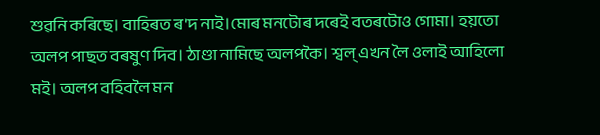শুৱনি কৰিছে। বাহিৰত ৰ'দ নাই।মোৰ মনটোৰ দৰেই বতৰটোও গোমা। হয়তো অলপ পাছত বৰষুণ দিব। ঠাণ্ডা নামিছে অলপকৈ। শ্বল্ এখন লৈ ওলাই আহিলো মই। অলপ বহিবলৈ মন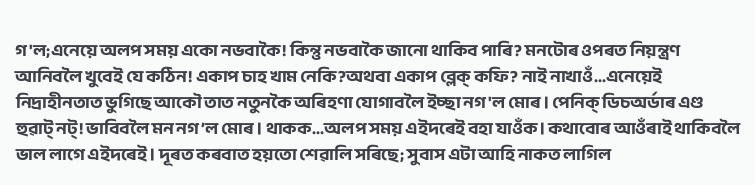গ'ল;এনেয়ে অলপ সময় একো নভবাকৈ! কিন্তু নভবাকৈ জানো থাকিব পাৰি? মনটোৰ ওপৰত নিয়ন্ত্ৰণ আনিবলৈ খুবেই যে কঠিন! একাপ চাহ খাম নেকি?অথবা একাপ ব্লেক্ কফি? নাই নাখাওঁ...এনেয়েই নিদ্ৰাহীনতাত ভুগিছে আকৌ তাত নতুনকৈ অৰিহণা যোগাবলৈ ইচ্ছা নগ'ল মোৰ। পেনিক্ ডিচঅৰ্ডাৰ এণ্ড হুৱাট্ নট্! ভাবিবলৈ মন নগ’ল মোৰ। থাকক...অলপ সময় এইদৰেই বহা যাওঁক। কথাবোৰ আওঁৰাই থাকিবলৈ ভাল লাগে এইদৰেই। দূৰত কৰবাত হয়তো শেৱালি সৰিছে; সুবাস এটা আহি নাকত লাগিল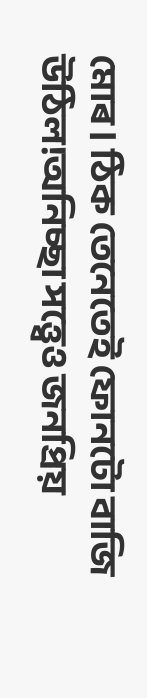মোৰ। ঠিক তেনেতেই ফোনটো বাজি উঠিল!অনিচ্ছা সত্ত্বেও জনপ্ৰিয়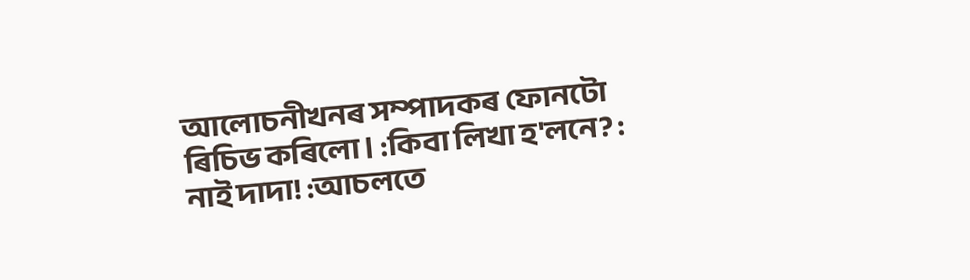আলোচনীখনৰ সম্পাদকৰ ফোনটো ৰিচিভ কৰিলো। :কিবা লিখা হ'লনে? : নাই দাদা! :আচলতে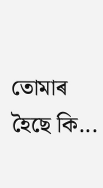তোমাৰ হৈছে কি...